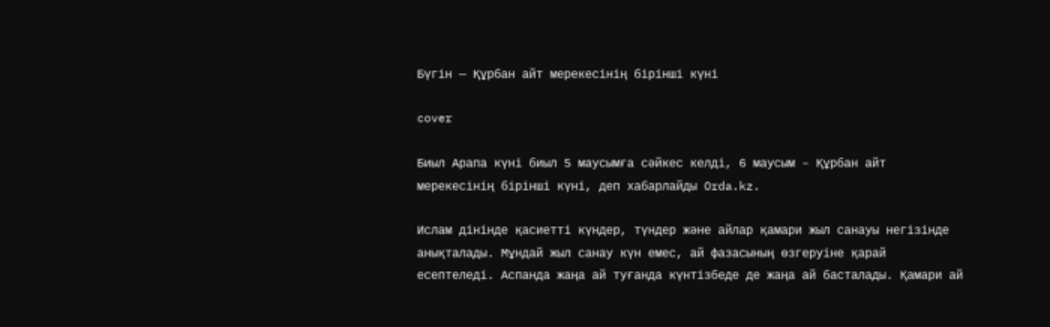Бүгін — Құрбан айт мерекесінің бірінші күні

cover

Биыл Арапа күні биыл 5 маусымға сәйкес келді, 6 маусым – Құрбан айт мерекесінің бірінші күні, деп хабарлайды Orda.kz.

Ислам дінінде қасиетті күндер, түндер және айлар қамари жыл санауы негізінде анықталады. Мұндай жыл санау күн емес, ай фазасының өзгеруіне қарай есептеледі. Аспанда жаңа ай туғанда күнтізбеде де жаңа ай басталады. Қамари ай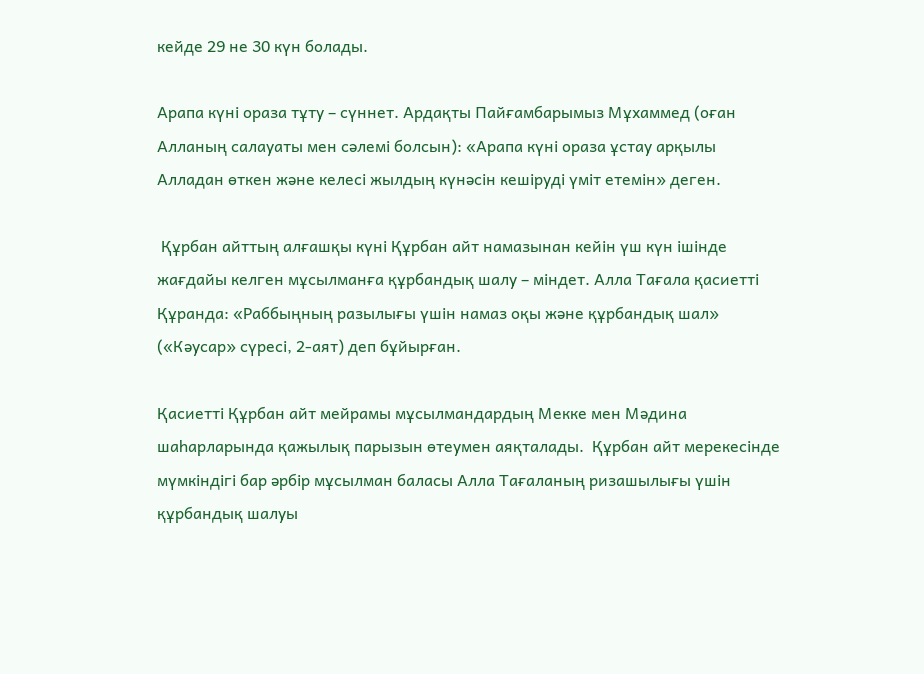кейде 29 не 30 күн болады.

Арапа күні ораза тұту – сүннет. Ардақты Пайғамбарымыз Мұхаммед (оған Алланың салауаты мен сәлемі болсын): «Арапа күні ораза ұстау арқылы Алладан өткен және келесі жылдың күнәсін кешіруді үміт етемін» деген.

 Құрбан айттың алғашқы күні Құрбан айт намазынан кейін үш күн ішінде жағдайы келген мұсылманға құрбандық шалу – міндет. Алла Тағала қасиетті Құранда: «Раббыңның разылығы үшін намаз оқы және құрбандық шал» («Кәусар» сүресі, 2-аят) деп бұйырған.

Қасиетті Құрбан айт мейрамы мұсылмандардың Мекке мен Мәдина шаһарларында қажылық парызын өтеумен аяқталады.  Құрбан айт мерекесінде мүмкіндігі бар әрбір мұсылман баласы Алла Тағаланың ризашылығы үшін құрбандық шалуы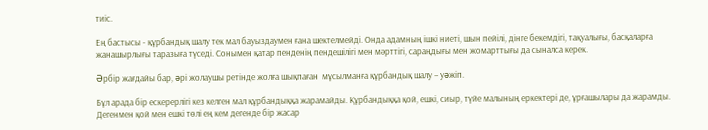тиіс.

Ең бастысы - құрбандық шалу тек мал бауыздаумен ғана шектелмейді. Онда адамның ішкі ниеті, шын пейілі, дінге бекемдігі, тақуалығы, басқаларға жанашырлығы таразыға түседі. Сонымен қатар пенденің пендешілігі мен мәрттігі, сараңдығы мен жомарттығы да сыналса керек.

Əрбір жағдайы бар, əрі жолаушы ретінде жолға шықпаған  мұсылманға құрбандық шалу – уəжіп.

Бұл арада бір ескерерлігі кез келген мал құрбандыққа жарамайды. Құрбандыққа қой, ешкі, сиыр, түйе малының еркектері де, ұрғашылары да жарамды. Дегенмен қой мен ешкі төлі ең кем дегенде бір жасар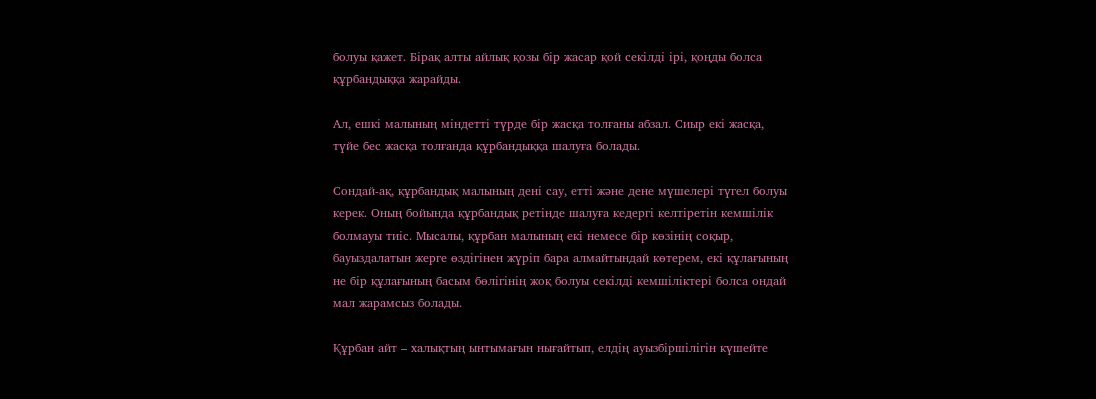болуы қажет. Бірақ алты айлық қозы бір жасар қой секілді ірі, қоңды болса құрбандыққа жарайды.

Ал, ешкі малының міндетті түрде бір жасқа толғаны абзал. Сиыр екі жасқа, түйе бес жасқа толғанда құрбандыққа шалуға болады.

Сондай-ақ, құрбандық малының дені сау, етті және дене мүшелері түгел болуы керек. Оның бойында құрбандық ретінде шалуға кедергі келтіретін кемшілік болмауы тиіс. Мысалы, құрбан малының екі немесе бір көзінің соқыр, бауыздалатын жерге өздігінен жүріп бара алмайтындай көтерем, екі құлағының не бір құлағының басым бөлігінің жоқ болуы секілді кемшіліктері болса ондай мал жарамсыз болады.

Құрбан айт – халықтың ынтымағын нығайтып, елдің ауызбіршілігін күшейте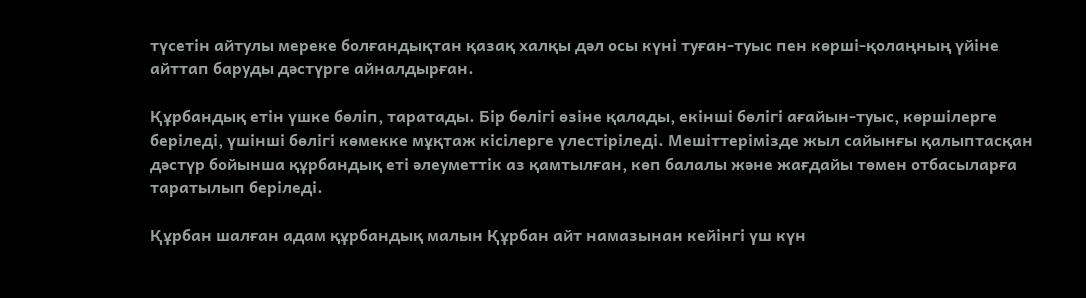түсетін айтулы мереке болғандықтан қазақ халқы дәл осы күні туған-туыс пен көрші-қолаңның үйіне айттап баруды дәстүрге айналдырған.

Құрбандық етін үшке бөліп, таратады. Бір бөлігі өзіне қалады, екінші бөлігі ағайын-туыс, көршілерге беріледі, үшінші бөлігі көмекке мұқтаж кісілерге үлестіріледі. Мешіттерімізде жыл сайынғы қалыптасқан дәстүр бойынша құрбандық еті əлеуметтік аз қамтылған, көп балалы жəне жағдайы төмен отбасыларға таратылып беріледі.

Құрбан шалған адам құрбандық малын Құрбан айт намазынан кейінгі үш күн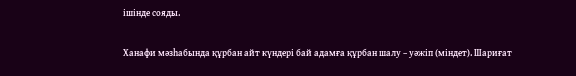ішінде сояды.

Ханафи мәзһабында құрбан айт күндері бай адамға құрбан шалу – уәжіп (міндет). Шариғат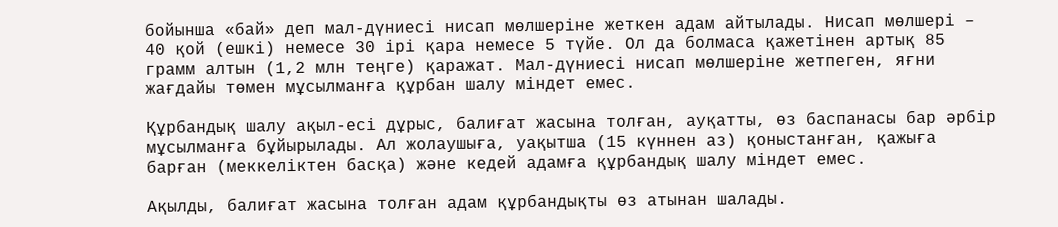бойынша «бай» деп мал-дүниесі нисап мөлшеріне жеткен адам айтылады. Нисап мөлшері – 40 қой (ешкі) немесе 30 ірі қара немесе 5 түйе. Ол да болмаса қажетінен артық 85 грамм алтын (1,2 млн теңге) қаражат. Мал-дүниесі нисап мөлшеріне жетпеген, яғни жағдайы төмен мұсылманға құрбан шалу міндет емес.

Құрбандық шалу ақыл-есі дұрыс, балиғат жасына толған, ауқатты, өз баспанасы бар әрбір мұсылманға бұйырылады. Ал жолаушыға, уақытша (15 күннен аз) қоныстанған, қажыға барған (меккеліктен басқа) және кедей адамға құрбандық шалу міндет емес.

Ақылды, балиғат жасына толған адам құрбандықты өз атынан шалады.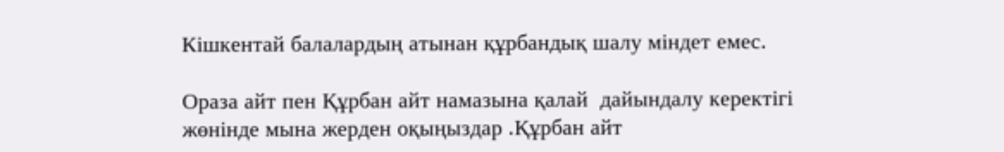Кішкентай балалардың атынан құрбандық шалу міндет емес.

Ораза айт пен Құрбан айт намазына қалай  дайындалу керектігі жөнінде мына жерден оқыңыздар .Құрбан айт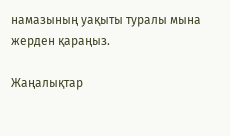намазының уақыты туралы мына жерден қараңыз.

Жаңалықтар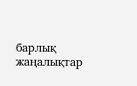барлық жаңалықтар